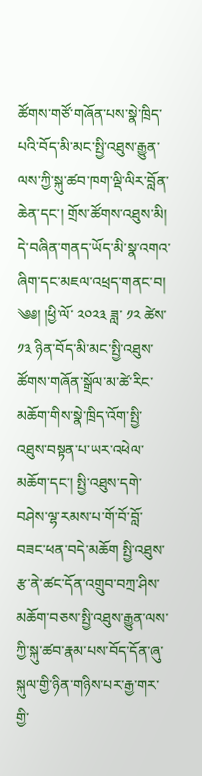ཚོགས་གཙོ་གཞོན་པས་སྣེ་ཁྲིད་པའི་བོད་མི་མང་སྤྱི་འཐུས་རྒྱུན་ལས་ཀྱི་སྐུ་ཚབ་ཁག་ལྡི་ལིར་བློན་ཆེན་དང་། གྲོས་ཚོགས་འཐུས་མི། དེ་བཞིན་གནད་ཡོད་མི་སྣ་འགའ་ཞིག་དང་མཇལ་འཕྲད་གནང་བ།
༄༅། །ཕྱི་ལོ་ ༢༠༢༣ ཟླ་ ༡༢ ཚེས་ ༡༣ ཉིན་བོད་མི་མང་སྤྱི་འཐུས་ཚོགས་གཞོན་སྒྲོལ་མ་ཚེ་རིང་མཆོག་གིས་སྣེ་ཁྲིད་འོག་སྤྱི་འཐུས་བསྟན་པ་ཡར་འཕེལ་མཆོག་དང་། སྤྱི་འཐུས་དགེ་བཤེས་ལྷ་རམས་པ་གོ་བོ་བློ་བཟང་ཕན་བདེ་མཆོག སྤྱི་འཐུས་རྩ་ནེ་ཚང་དོན་འགྲུབ་བཀྲ་ཤིས་མཆོག་བཅས་སྤྱི་འཐུས་རྒྱུན་ལས་ཀྱི་སྐུ་ཚབ་རྣམ་པས་བོད་དོན་ཞུ་སྐུལ་གྱི་ཉིན་གཉིས་པར་རྒྱ་གར་གྱི་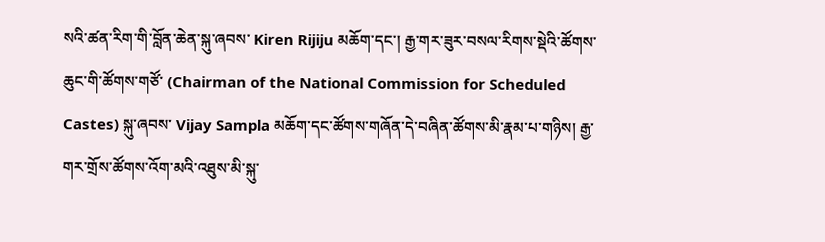སའི་ཚན་རིག་གི་བློན་ཆེན་སྐུ་ཞབས་ Kiren Rijiju མཆོག་དང་། རྒྱ་གར་ཟུར་བསལ་རིགས་སྡེའི་ཚོགས་ཆུང་གི་ཚོགས་གཙོ་ (Chairman of the National Commission for Scheduled Castes) སྐུ་ཞབས་ Vijay Sampla མཆོག་དང་ཚོགས་གཞོན་དེ་བཞིན་ཚོགས་མི་རྣམ་པ་གཉིས། རྒྱ་གར་གྲོས་ཚོགས་འོག་མའི་འཐུས་མི་སྐུ་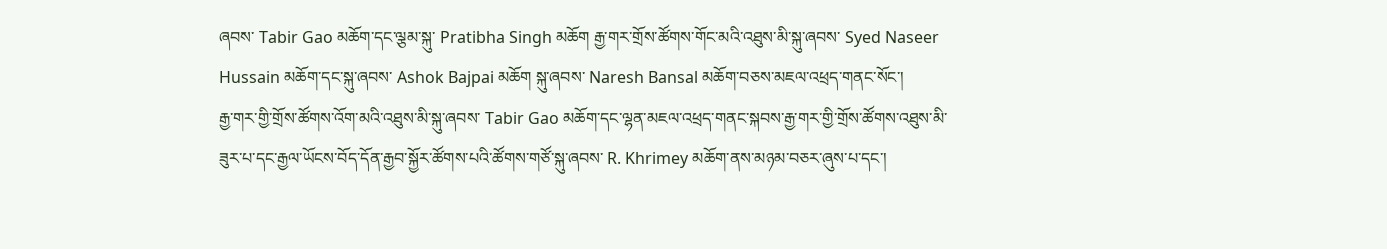ཞབས་ Tabir Gao མཆོག་དང་ལྕམ་སྐུ་ Pratibha Singh མཆོག རྒྱ་གར་གྲོས་ཚོགས་གོང་མའི་འཐུས་མི་སྐུ་ཞབས་ Syed Naseer Hussain མཆོག་དང་སྐུ་ཞབས་ Ashok Bajpai མཆོག སྐུ་ཞབས་ Naresh Bansal མཆོག་བཅས་མཇལ་འཕྲད་གནང་སོང་།
རྒྱ་གར་གྱི་གྲོས་ཚོགས་འོག་མའི་འཐུས་མི་སྐུ་ཞབས་ Tabir Gao མཆོག་དང་ལྷན་མཇལ་འཕྲད་གནང་སྐབས་རྒྱ་གར་གྱི་གྲོས་ཚོགས་འཐུས་མི་ཟུར་པ་དང་རྒྱལ་ཡོངས་བོད་དོན་རྒྱབ་སྐྱོར་ཚོགས་པའི་ཚོགས་གཙོ་སྐུ་ཞབས་ R. Khrimey མཆོག་ནས་མཉམ་བཅར་ཞུས་པ་དང་།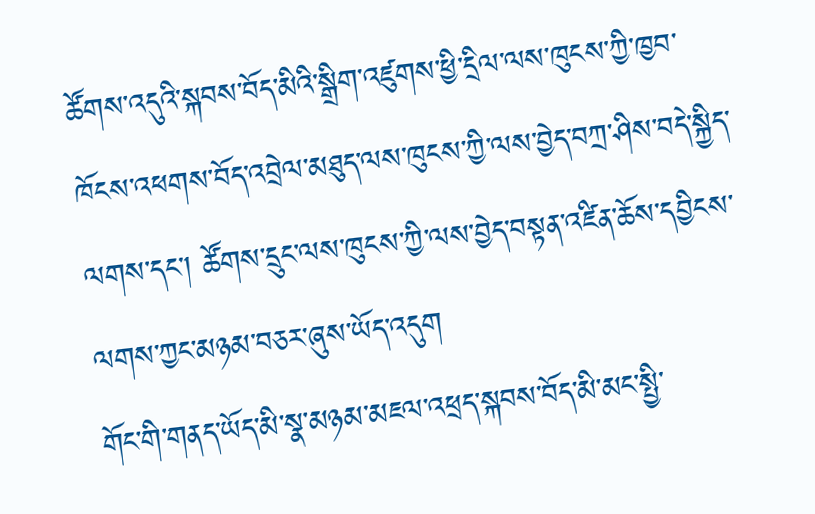ཚོགས་འདུའི་སྐབས་བོད་མིའི་སྒྲིག་འཛུགས་ཕྱི་དྲིལ་ལས་ཁུངས་ཀྱི་ཁྱབ་ཁོངས་འཕགས་བོད་འབྲེལ་མཐུད་ལས་ཁུངས་ཀྱི་ལས་བྱེད་བཀྲ་ཤིས་བདེ་སྐྱིད་ལགས་དང་། ཚོགས་དྲུང་ལས་ཁུངས་ཀྱི་ལས་བྱེད་བསྟན་འཛིན་ཆོས་དབྱིངས་ལགས་ཀྱང་མཉམ་བཅར་ཞུས་ཡོད་འདུག
གོང་གི་གནད་ཡོད་མི་སྣ་མཉམ་མཇལ་འཕྲད་སྐབས་བོད་མི་མང་སྤྱི་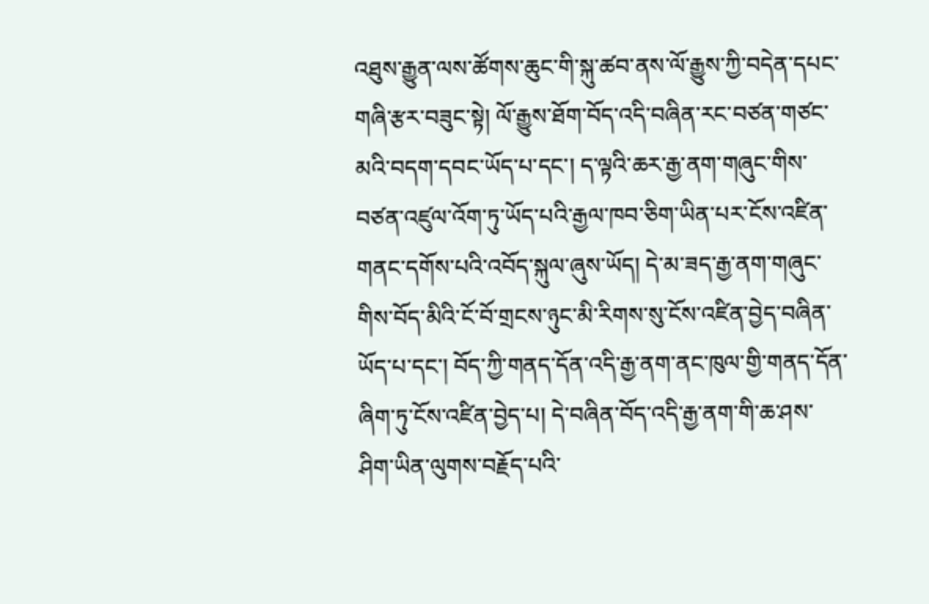འཐུས་རྒྱུན་ལས་ཚོགས་ཆུང་གི་སྐུ་ཚབ་ནས་ལོ་རྒྱུས་ཀྱི་བདེན་དཔང་གཞི་རྩར་བཟུང་སྟེ། ལོ་རྒྱུས་ཐོག་བོད་འདི་བཞིན་རང་བཙན་གཙང་མའི་བདག་དབང་ཡོད་པ་དང་། ད་ལྟའི་ཆར་རྒྱ་ནག་གཞུང་གིས་བཙན་འཛུལ་འོག་ཏུ་ཡོད་པའི་རྒྱལ་ཁབ་ཅིག་ཡིན་པར་ངོས་འཛིན་གནང་དགོས་པའི་འབོད་སྐུལ་ཞུས་ཡོད། དེ་མ་ཟད་རྒྱ་ནག་གཞུང་གིས་བོད་མིའི་ངོ་བོ་གྲངས་ཉུང་མི་རིགས་སུ་ངོས་འཛིན་བྱེད་བཞིན་ཡོད་པ་དང་། བོད་ཀྱི་གནད་དོན་འདི་རྒྱ་ནག་ནང་ཁུལ་གྱི་གནད་དོན་ཞིག་ཏུ་ངོས་འཛིན་བྱེད་པ། དེ་བཞིན་བོད་འདི་རྒྱ་ནག་གི་ཆ་ཤས་ཤིག་ཡིན་ལུགས་བརྗོད་པའི་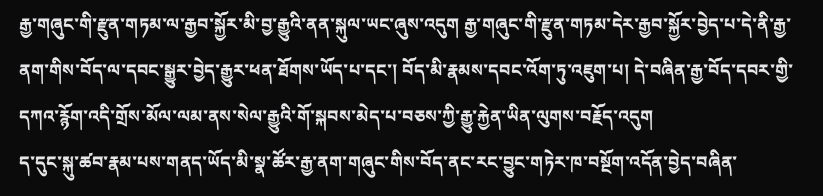རྒྱ་གཞུང་གི་རྫུན་གཏམ་ལ་རྒྱབ་སྐྱོར་མི་བྱ་རྒྱུའི་ནན་སྐུལ་ཡང་ཞུས་འདུག རྒྱ་གཞུང་གི་རྫུན་གཏམ་དེར་རྒྱབ་སྐྱོར་བྱེད་པ་དེ་ནི་རྒྱ་ནག་གིས་བོད་ལ་དབང་སྒྱུར་བྱེད་རྒྱུར་ཕན་ཐོགས་ཡོད་པ་དང་། བོད་མི་རྣམས་དབང་འོག་ཏུ་འཇུག་པ། དེ་བཞིན་རྒྱ་བོད་དབར་གྱི་དཀའ་རྙོག་འདི་གྲོས་མོལ་ལམ་ནས་སེལ་རྒྱུའི་གོ་སྐབས་མེད་པ་བཅས་ཀྱི་རྒྱུ་རྐྱེན་ཡིན་ལུགས་བརྗོད་འདུག
ད་དུང་སྐུ་ཚབ་རྣམ་པས་གནད་ཡོད་མི་སྣ་ཚོར་རྒྱ་ནག་གཞུང་གིས་བོད་ནང་རང་བྱུང་གཏེར་ཁ་བསྔོག་འདོན་བྱེད་བཞིན་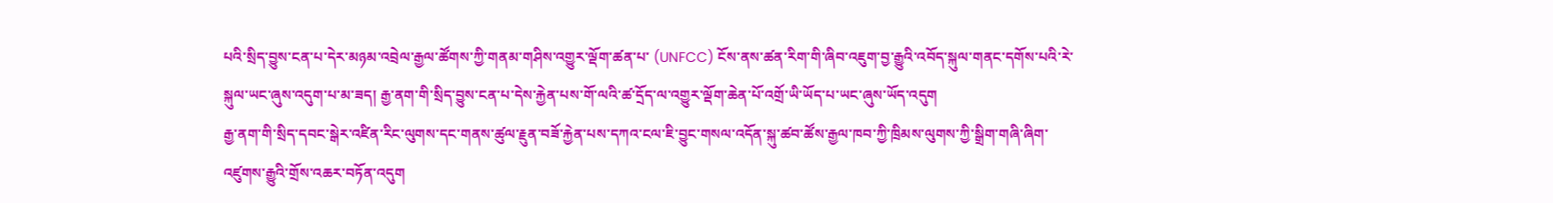པའི་སྲིད་བྱུས་ངན་པ་དེར་མཉམ་འབྲེལ་རྒྱལ་ཚོགས་ཀྱི་གནམ་གཤིས་འགྱུར་ལྡོག་ཚན་པ་ (UNFCC) ངོས་ནས་ཚན་རིག་གི་ཞིབ་འཇུག་བྱ་རྒྱུའི་འབོད་སྐུལ་གནང་དགོས་པའི་རེ་སྐུལ་ཡང་ཞུས་འདུག་པ་མ་ཟད། རྒྱ་ནག་གི་སྲིད་བྱུས་ངན་པ་དེས་རྐྱེན་པས་གོ་ལའི་ཚ་དྲོད་ལ་འགྱུར་ལྡོག་ཆེན་པོ་འགྲོ་ཡི་ཡོད་པ་ཡང་ཞུས་ཡོད་འདུག
རྒྱ་ནག་གི་སྲིད་དབང་སྒེར་འཛིན་རིང་ལུགས་དང་གནས་ཚུལ་རྗུན་བཟོ་རྐྱེན་པས་དཀའ་ངལ་ཇི་བྱུང་གསལ་འདོན་སྐུ་ཚབ་ཚོས་རྒྱལ་ཁབ་ཀྱི་ཁྲིམས་ལུགས་ཀྱི་སྒྲིག་གཞི་ཞིག་འཛུགས་རྒྱུའི་གྲོས་འཆར་བཏོན་འདུག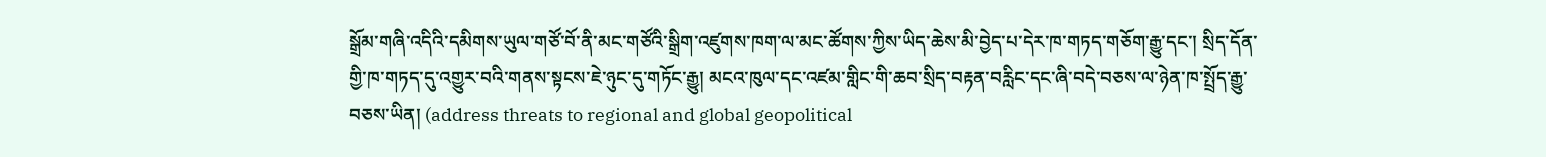སྒྲོམ་གཞི་འདིའི་དམིགས་ཡུལ་གཙོ་བོ་ནི་མང་གཙོའི་སྒྲིག་འཛུགས་ཁག་ལ་མང་ཚོགས་ཀྱིས་ཡིད་ཆེས་མི་བྱེད་པ་དེར་ཁ་གཏད་གཅོག་རྒྱུ་དང་། སྲིད་དོན་གྱི་ཁ་གཏད་དུ་འགྱུར་བའི་གནས་སྟངས་ཇེ་ཉུང་དུ་གཏོང་རྒྱུ། མངའ་ཁུལ་དང་འཛམ་གླིང་གི་ཆབ་སྲིད་བརྟན་བརླིང་དང་ཞི་བདེ་བཅས་ལ་ཉེན་ཁ་སྤྲོད་རྒྱུ་བཅས་ཡིན། (address threats to regional and global geopolitical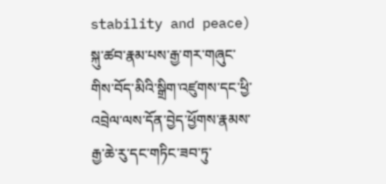stability and peace)
སྐུ་ཚབ་རྣམ་པས་རྒྱ་གར་གཞུང་གིས་བོད་མིའི་སྒྲིག་འཛུགས་དང་ཕྱི་འབྲེལ་ལས་དོན་བྱེད་ཕྱོགས་རྣམས་རྒྱ་ཆེ་རུ་དང་གཏིང་ཟབ་ཏུ་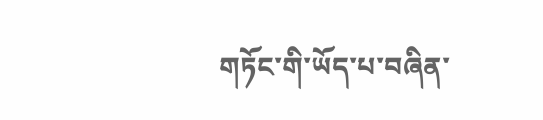གཏོང་གི་ཡོད་པ་བཞིན་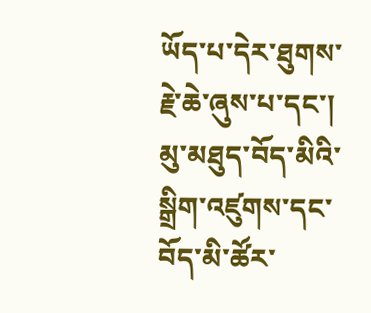ཡོད་པ་དེར་ཐུགས་རྗེ་ཆེ་ཞུས་པ་དང་། མུ་མཐུད་བོད་མིའི་སྒྲིག་འཛུགས་དང་བོད་མི་ཚོར་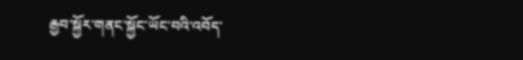རྒྱབ་སྐྱོར་གནང་སྐྱོང་ཡོང་བའི་འབོད་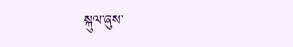སྐུལ་ཞུས་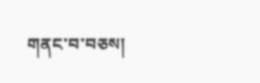གནང་བ་བཅས།